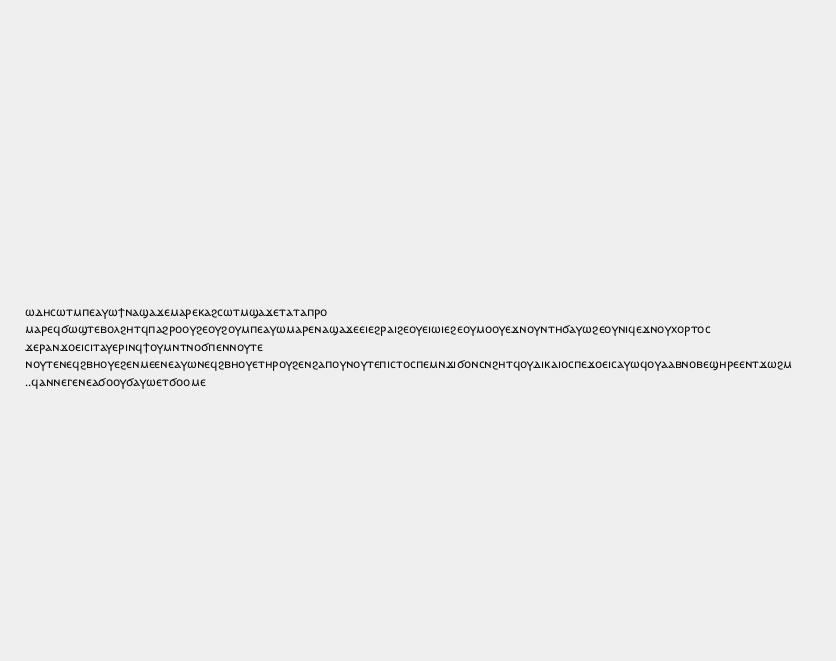ⲱⲇⲏⲥⲱⲧⲙⲡⲉⲁⲩⲱϯⲛⲁϣⲁϫⲉⲙⲁⲣⲉⲕⲁϩⲥⲱⲧⲙϣⲁϫⲉⲧⲁⲧⲁⲡⲣⲟ
ⲙⲁⲣⲉϥϭⲱϣⲧⲉⲃⲟⲗϩⲏⲧϥⲡⲁϩⲣⲟⲟⲩϩⲉⲟⲩϩⲟⲩⲙⲡⲉⲁⲩⲱⲙⲁⲣⲉⲛⲁϣⲁϫⲉⲉⲓⲉϩⲣⲁⲓϩⲉⲟⲩⲉⲓⲱⲓⲉϩⲉⲟⲩⲙⲟⲟⲩⲉϫⲛⲟⲩⲛⲧⲏϭⲁⲩⲱϩⲉⲟⲩⲛⲓϥⲉϫⲛⲟⲩⲭⲟⲣⲧⲟⲥ
ϫⲉⲣⲁⲛϫⲟⲉⲓⲥⲓⲧⲁⲩⲉⲣⲓⲛϥϯⲟⲩⲙⲛⲧⲛⲟϭⲡⲉⲛⲛⲟⲩⲧⲉ
ⲛⲟⲩⲧⲉⲛⲉϥϩⲃⲏⲟⲩⲉϩⲉⲛⲙⲉⲉⲛⲉⲁⲩⲱⲛⲉϥϩⲃⲏⲟⲩⲉⲧⲏⲣⲟⲩϩⲉⲛϩⲁⲡⲟⲩⲛⲟⲩⲧⲉⲡⲓⲥⲧⲟⲥⲡⲉⲙⲛϫⲓϭⲟⲛⲥⲛϩⲏⲧϥⲟⲩⲇⲓⲕⲁⲓⲟⲥⲡⲉϫⲟⲉⲓⲥⲁⲩⲱϥⲟⲩⲁⲁⲃⲛⲟⲃⲉϣⲏⲣⲉⲉⲛⲧϫⲱϩⲙ
..ϥⲁⲛⲛⲉⲅⲉⲛⲉⲁϭⲟⲟⲩϭⲁⲩⲱⲉⲧϭⲟⲟⲙⲉ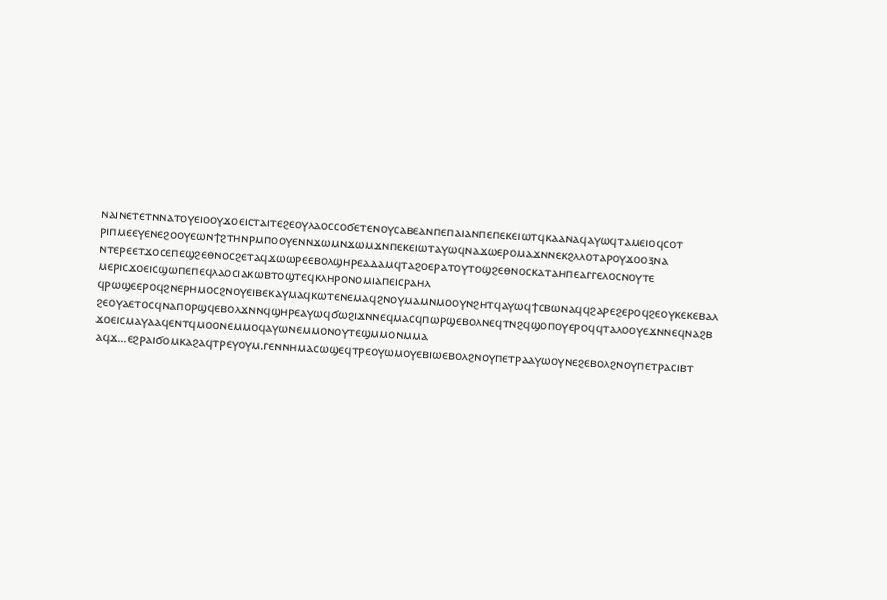ⲛⲁⲓⲛⲉⲧⲉⲧⲛⲛⲁⲧⲟⲩⲉⲓⲟⲟⲩϫⲟⲉⲓⲥⲧⲁⲓⲧⲉϩⲉⲟⲩⲗⲁⲟⲥⲥⲟϭⲉⲧⲉⲛⲟⲩⲥⲁⲃⲉⲁⲛⲡⲉⲡⲁⲓⲁⲛⲡⲉⲡⲉⲕⲉⲓⲱⲧϥⲕⲁⲁⲛⲁϥⲁⲩⲱϥⲧⲁⲙⲉⲓⲟϥⲥⲟⲧ
ⲣⲓⲡⲙⲉⲉⲩⲉⲛⲉϩⲟⲟⲩⲉⲱⲛϯϩⲧⲏⲛⲣⲙⲡⲟⲟⲩⲉⲛⲛϫⲱⲙⲛϫⲱⲙϫⲛⲡⲉⲕⲉⲓⲱⲧⲁⲩⲱϥⲛⲁϫⲱⲉⲣⲟⲙⲁϫⲛⲛⲉⲕϩⲗⲗⲟⲧⲁⲣⲟⲩϫⲟⲟⲝⲛⲁ
ⲛⲧⲉⲣⲉⲉⲧϫⲟⲥⲉⲡⲉϣϩⲉⲑⲛⲟⲥϩⲉⲧⲁϥϫⲱⲱⲣⲉⲉⲃⲟⲗϣⲏⲣⲉⲁⲇⲁⲙϥⲧⲁϩⲟⲉⲣⲁⲧⲟⲩⲧⲟϣϩⲉⲑⲛⲟⲥⲕⲁⲧⲁⲏⲡⲉⲁⲅⲅⲉⲗⲟⲥⲛⲟⲩⲧⲉ
ⲙⲉⲣⲓⲥϫⲟⲉⲓⲥϣⲱⲡⲉⲡⲉϥⲗⲁⲟⲥⲓⲁⲕⲱⲃⲧⲟϣⲧⲉϥⲕⲗⲏⲣⲟⲛⲟⲙⲓⲁⲡⲉⲓⲥⲣⲁⲏⲗ
ϥⲣⲱϣⲉⲉⲣⲟϥϩⲛⲉⲣⲏⲙⲟⲥϩⲛⲟⲩⲉⲓⲃⲉⲕⲁⲩⲙⲁϥⲕⲱⲧⲉⲛⲉⲙⲁϥϩⲛⲟⲩⲙⲁⲙⲛⲙⲟⲟⲩⲛϩⲏⲧϥⲁⲩⲱϥϯⲥⲃⲱⲛⲁϥϥϩⲁⲣⲉϩⲉⲣⲟϥϩⲉⲟⲩⲕⲉⲕⲉⲃⲁⲗ
ϩⲉⲟⲩⲁⲉⲧⲟⲥϥⲛⲁⲡⲟⲣϣϥⲉⲃⲟⲗϫⲛⲛϥϣⲏⲣⲉⲁⲩⲱϥϭⲱϩⲓϫⲛⲛⲉϥⲙⲁⲥϥⲡⲱⲣϣⲉⲃⲟⲗⲛⲉϥⲧⲛϩϥϣⲟⲡⲟⲩⲉⲣⲟϥϥⲧⲁⲗⲟⲟⲩⲉϫⲛⲛⲉϥⲛⲁϩⲃ
ϫⲟⲉⲓⲥⲙⲁⲩⲁⲁϥⲉⲛⲧϥⲙⲟⲟⲛⲉⲙⲙⲟϥⲁⲩⲱⲛⲉⲙⲙⲟⲛⲟⲩⲧⲉϣⲙⲙⲟⲛⲙⲙⲁ
ⲁϥϫ...ⲉϩⲣⲁⲓϭⲟⲙⲕⲁϩⲁϥⲧⲣⲉⲩⲟⲩⲙ.ⲅⲉⲛⲛⲏⲙⲁⲥⲱϣⲉϥⲧⲣⲉⲟⲩⲱⲙⲟⲩⲉⲃⲓⲱⲉⲃⲟⲗϩⲛⲟⲩⲡⲉⲧⲣⲁⲁⲩⲱⲟⲩⲛⲉϩⲉⲃⲟⲗϩⲛⲟⲩⲡⲉⲧⲣⲁⲥⲓⲃⲧ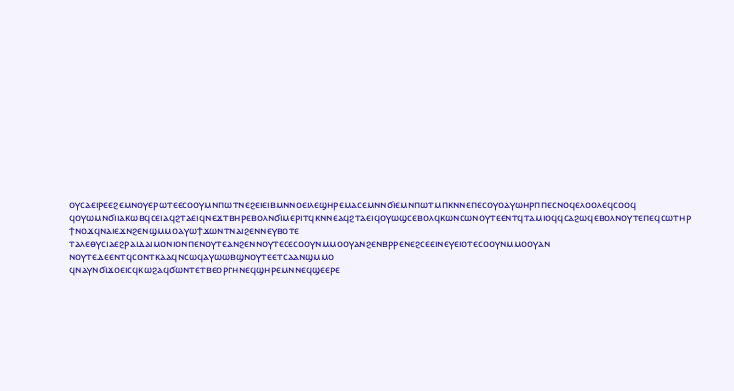ⲟⲩⲥⲁⲉⲓⲣⲉⲉϩⲉⲙⲛⲟⲩⲉⲣⲱⲧⲉⲉⲥⲟⲟⲩⲙⲛⲡⲱⲧⲛⲉϩⲉⲓⲉⲓⲃⲙⲛⲛⲟⲉⲓⲗⲉϣⲏⲣⲉⲙⲁⲥⲉⲙⲛⲛϭⲓⲉⲙⲛⲡⲱⲧⲙⲡⲕⲛⲛⲉⲡⲉⲥⲟⲩⲟⲁⲩⲱⲏⲣⲡⲡⲉⲥⲛⲟϥⲉⲗⲟⲟⲗⲉϥⲥⲟⲟϥ
ϥⲟⲩⲱⲙⲛϭⲓⲓⲁⲕⲱⲃϥⲥⲉⲓⲁϥϩⲧⲁⲉⲓϥⲛⲉϫⲧⲃⲏⲣⲉⲃⲟⲗⲛϭⲓⲙⲉⲣⲓⲧϥⲕⲛⲛⲉⲁϥϩⲧⲁⲉⲓϥⲟⲩⲱϣⲥⲉⲃⲟⲗϥⲕⲱⲛⲥⲱⲛⲟⲩⲧⲉⲉⲛⲧϥⲧⲁⲙⲓⲟϥϥⲥⲁϩⲱϥⲉⲃⲟⲗⲛⲟⲩⲧⲉⲡⲉϥⲥⲱⲧⲏⲣ
ϯⲛⲟϫϥⲛⲁⲓⲉϫⲛϩⲉⲛϣⲙⲙⲟⲁⲩⲱϯϫⲱⲛⲧⲛⲁⲓϩⲉⲛⲛⲉⲩⲃⲟⲧⲉ
ⲧⲁⲗⲉⲑⲩⲥⲓⲁⲉϩⲣⲁⲓⲇⲁⲓⲙⲟⲛⲓⲟⲛⲡⲉⲛⲟⲩⲧⲉⲁⲛϩⲉⲛⲛⲟⲩⲧⲉⲥⲉⲥⲟⲟⲩⲛⲙⲙⲟⲟⲩⲁⲛϩⲉⲛⲃⲣⲣⲉⲛⲉϩⲥⲉⲉⲓⲛⲉⲩⲉⲓⲟⲧⲉⲥⲟⲟⲩⲛⲙⲙⲟⲟⲩⲁⲛ
ⲛⲟⲩⲧⲉⲇⲉⲉⲛⲧϥⲥⲟⲛⲧⲕⲁⲁϥⲛⲥⲱϥⲁⲩⲱⲱⲃϣⲛⲟⲩⲧⲉⲉⲧⲥⲁⲁⲛϣⲙⲙⲟ
ϥⲛⲁⲩⲛϭⲓϫⲟⲉⲓⲥϥⲕⲱϩⲁϥϭⲱⲛⲧⲉⲧⲃⲉⲟⲣⲅⲏⲛⲉϥϣⲏⲣⲉⲙⲛⲛⲉϥϣⲉⲉⲣⲉ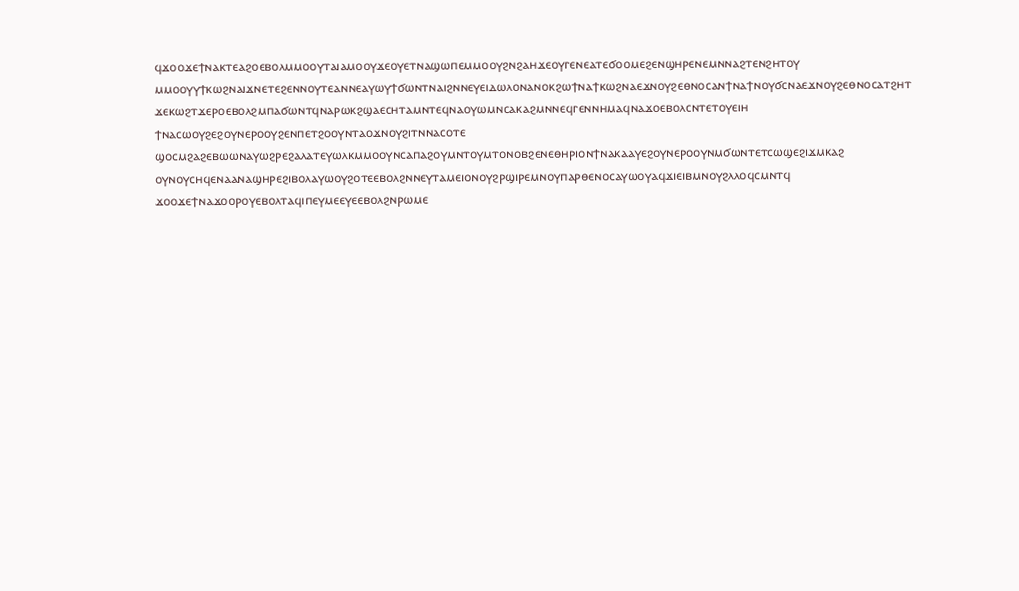ϥϫⲟⲟϫⲉϯⲛⲁⲕⲧⲉⲁϩⲟⲉⲃⲟⲗⲙⲙⲟⲟⲩⲧⲁⲓⲁⲙⲟⲟⲩϫⲉⲟⲩⲉⲧⲛⲁϣⲱⲡⲉⲙⲙⲟⲟⲩϩⲛϩⲁⲏϫⲉⲟⲩⲅⲉⲛⲉⲁⲧⲉϭⲟⲟⲙⲉϩⲉⲛϣⲏⲣⲉⲛⲉⲙⲛⲛⲁϩⲧⲉⲛϩⲏⲧⲟⲩ
ⲙⲙⲟⲟⲩⲩϯⲕⲱϩⲛⲁⲓϫⲛⲉⲧⲉϩⲉⲛⲛⲟⲩⲧⲉⲁⲛⲛⲉⲁⲩⲱⲩϯϭⲱⲛⲧⲛⲁⲓϩⲛⲛⲉⲩⲉⲓⲇⲱⲗⲟⲛⲁⲛⲟⲕϩⲱϯⲛⲁϯⲕⲱϩⲛⲁⲉϫⲛⲟⲩϩⲉⲑⲛⲟⲥⲁⲛϯⲛⲁϯⲛⲟⲩϭⲥⲛⲁⲉϫⲛⲟⲩϩⲉⲑⲛⲟⲥⲁⲧϩⲏⲧ
ϫⲉⲕⲱϩⲧϫⲉⲣⲟⲉⲃⲟⲗϩⲙⲡⲁϭⲱⲛⲧϥⲛⲁⲣⲱⲕϩϣⲁⲉⲥⲏⲧⲁⲙⲛⲧⲉϥⲛⲁⲟⲩⲱⲙⲛⲥⲁⲕⲁϩⲙⲛⲛⲉϥⲅⲉⲛⲛⲏⲙⲁϥⲛⲁϫⲟⲉⲃⲟⲗⲥⲛⲧⲉⲧⲟⲩⲉⲓⲏ
ϯⲛⲁⲥⲱⲟⲩϩⲉϩⲟⲩⲛⲉⲣⲟⲟⲩϩⲉⲛⲡⲉⲧϩⲟⲟⲩⲛⲧⲁⲟϫⲛⲟⲩϩⲓⲧⲛⲛⲁⲥⲟⲧⲉ
ϣⲟⲥⲙϩⲁϩⲉⲃⲱⲱⲛⲁⲩⲱϩⲣⲉϩⲁⲗⲁⲧⲉⲩⲱⲗⲕⲙⲙⲟⲟⲩⲛⲥⲁⲡⲁϩⲟⲩⲙⲛⲧⲟⲩⲙⲧⲟⲛⲟⲃϩⲉⲛⲉⲑⲏⲣⲓⲟⲛϯⲛⲁⲕⲁⲁⲩⲉϩⲟⲩⲛⲉⲣⲟⲟⲩⲛⲙϭⲱⲛⲧⲉⲧⲥⲱϣⲉϩⲓϫⲙⲕⲁϩ
ⲟⲩⲛⲟⲩⲥⲏϥⲉⲛⲁⲁⲛⲁϣⲏⲣⲉϩⲓⲃⲟⲗⲁⲩⲱⲟⲩϩⲟⲧⲉⲉⲃⲟⲗϩⲛⲛⲉⲩⲧⲁⲙⲉⲓⲟⲛⲟⲩϩⲣϣⲓⲣⲉⲙⲛⲟⲩⲡⲁⲣⲑⲉⲛⲟⲥⲁⲩⲱⲟⲩⲁϥϫⲓⲉⲓⲃⲙⲛⲟⲩϩⲗⲗⲟϥⲥⲙⲛⲧϥ
ϫⲟⲟϫⲉϯⲛⲁϫⲟⲟⲣⲟⲩⲉⲃⲟⲗⲧⲁϥⲓⲡⲉⲩⲙⲉⲉⲩⲉⲉⲃⲟⲗϩⲛⲣⲱⲙⲉ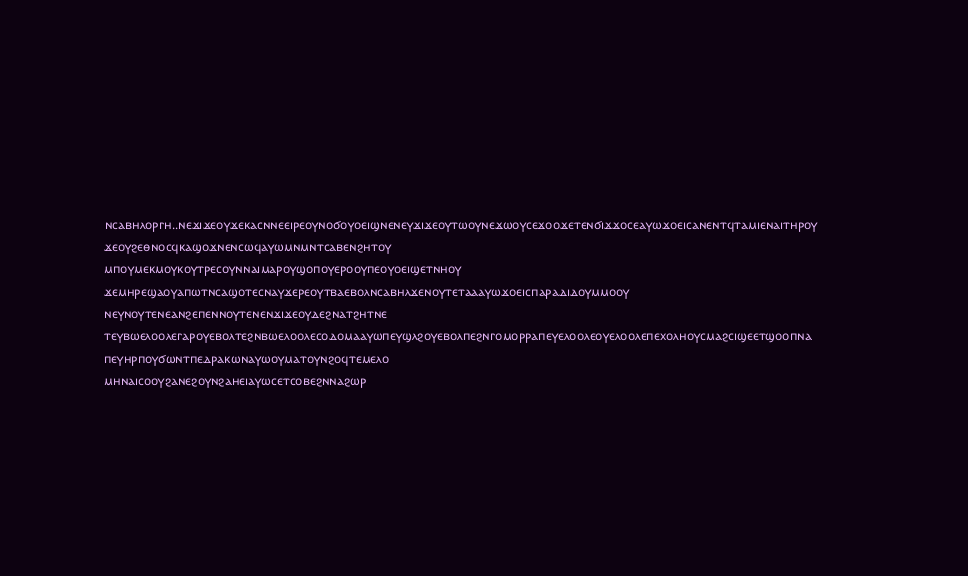ⲛⲥⲁⲃⲏⲗⲟⲣⲅⲏ..ⲛⲉϫⲓϫⲉⲟⲩϫⲉⲕⲁⲥⲛⲛⲉⲉⲓⲣⲉⲟⲩⲛⲟϭⲟⲩⲟⲉⲓϣⲛⲉⲛⲉⲩϫⲓϫⲉⲟⲩⲧⲱⲟⲩⲛⲉϫⲱⲟⲩⲥⲉϫⲟⲟϫⲉⲧⲉⲛϭⲓϫϫⲟⲥⲉⲁⲩⲱϫⲟⲉⲓⲥⲁⲛⲉⲛⲧϥⲧⲁⲙⲓⲉⲛⲁⲓⲧⲏⲣⲟⲩ
ϫⲉⲟⲩϩⲉⲑⲛⲟⲥϥⲕⲁϣⲟϫⲛⲉⲛⲥⲱϥⲁⲩⲱⲙⲛⲙⲛⲧⲥⲁⲃⲉⲛϩⲏⲧⲟⲩ
ⲙⲡⲟⲩⲙⲉⲕⲙⲟⲩⲕⲟⲩⲧⲣⲉⲥⲟⲩⲛⲛⲁⲓⲙⲁⲣⲟⲩϣⲟⲡⲟⲩⲉⲣⲟⲟⲩⲡⲉⲟⲩⲟⲉⲓϣⲉⲧⲛⲏⲟⲩ
ϫⲉⲙⲏⲣⲉϣⲁⲟⲩⲁⲡⲱⲧⲛⲥⲁϣⲟⲧⲉⲥⲛⲁⲩϫⲉⲣⲉⲟⲩⲧⲃⲁⲉⲃⲟⲗⲛⲥⲁⲃⲏⲗϫⲉⲛⲟⲩⲧⲉⲧⲁⲁⲁⲩⲱϫⲟⲉⲓⲥⲡⲁⲣⲁⲇⲓⲇⲟⲩⲙⲙⲟⲟⲩ
ⲛⲉⲩⲛⲟⲩⲧⲉⲛⲉⲁⲛϩⲉⲡⲉⲛⲛⲟⲩⲧⲉⲛⲉⲛϫⲓϫⲉⲟⲩⲇⲉϩⲛⲁⲧϩⲏⲧⲛⲉ
ⲧⲉⲩⲃⲱⲉⲗⲟⲟⲗⲉⲅⲁⲣⲟⲩⲉⲃⲟⲗⲧⲉϩⲛⲃⲱⲉⲗⲟⲟⲗⲉⲥⲟⲇⲟⲙⲁⲁⲩⲱⲡⲉⲩϣⲗϩⲟⲩⲉⲃⲟⲗⲡⲉϩⲛⲅⲟⲙⲟⲣⲣⲁⲡⲉⲩⲉⲗⲟⲟⲗⲉⲟⲩⲉⲗⲟⲟⲗⲉⲡⲉⲭⲟⲗⲏⲟⲩⲥⲙⲁϩⲥⲓϣⲉⲉⲧϣⲟⲟⲡⲛⲁ
ⲡⲉⲩⲏⲣⲡⲟⲩϭⲱⲛⲧⲡⲉⲇⲣⲁⲕⲱⲛⲁⲩⲱⲟⲩⲙⲁⲧⲟⲩⲛϩⲟϥⲧⲉⲙⲉⲗⲟ
ⲙⲏⲛⲁⲓⲥⲟⲟⲩϩⲁⲛⲉϩⲟⲩⲛϩⲁⲏⲉⲓⲁⲩⲱⲥⲉⲧⲥⲟⲃⲉϩⲛⲛⲁϩⲱⲣ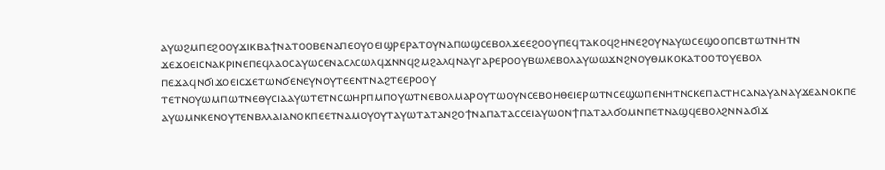ⲁⲩⲱϩⲙⲡⲉϩⲟⲟⲩϫⲓⲕⲃⲁϯⲛⲁⲧⲟⲟⲃⲉⲛⲁⲡⲉⲟⲩⲟⲉⲓϣⲣⲉⲣⲁⲧⲟⲩⲛⲁⲡⲱϣⲥⲉⲃⲟⲗϫⲉⲉϩⲟⲟⲩⲡⲉϥⲧⲁⲕⲟϥϩⲏⲛⲉϩⲟⲩⲛⲁⲩⲱⲥⲉϣⲟⲟⲡⲥⲃⲧⲱⲧⲛⲏⲧⲛ
ϫⲉϫⲟⲉⲓⲥⲛⲁⲕⲣⲓⲛⲉⲡⲉϥⲗⲁⲟⲥⲁⲩⲱⲥⲉⲛⲁⲥⲗⲥⲱⲗϥϫⲛⲛϥϩⲙϩⲁⲗϥⲛⲁⲩⲅⲁⲣⲉⲣⲟⲟⲩⲃⲱⲗⲉⲃⲟⲗⲁⲩⲱⲱϫⲛϩⲛⲟⲩⲑⲙⲕⲟⲕⲁⲧⲟⲟⲧⲟⲩⲉⲃⲟⲗ
ⲡⲉϫⲁϥⲛϭⲓϫⲟⲉⲓⲥϫⲉⲧⲱⲛϭⲉⲛⲉⲩⲛⲟⲩⲧⲉⲉⲛⲧⲛⲁϩⲧⲉⲉⲣⲟⲟⲩ
ⲧⲉⲧⲛⲟⲩⲱⲙⲡⲱⲧⲛⲉⲑⲩⲥⲓⲁⲁⲩⲱⲧⲉⲧⲛⲥⲱⲏⲣⲡⲙⲡⲟⲩⲱⲧⲛⲉⲃⲟⲗⲙⲁⲣⲟⲩⲧⲱⲟⲩⲛⲥⲉⲃⲟⲏⲑⲉⲓⲉⲣⲱⲧⲛⲥⲉϣⲱⲡⲉⲛⲏⲧⲛⲥⲕⲉⲡⲁⲥⲧⲏⲥⲁⲛⲁⲩⲁⲛⲁⲩϫⲉⲁⲛⲟⲕⲡⲉ
ⲁⲩⲱⲙⲛⲕⲉⲛⲟⲩⲧⲉⲛⲃⲗⲗⲁⲓⲁⲛⲟⲕⲡⲉⲉⲧⲛⲁⲙⲟⲩⲟⲩⲧⲁⲩⲱⲧⲁⲧⲁⲛϩⲟϯⲛⲁⲡⲁⲧⲁⲥⲥⲉⲓⲁⲩⲱⲟⲛϯⲡⲁⲧⲁⲗϭⲟⲙⲛⲡⲉⲧⲛⲁϣϥⲉⲃⲟⲗϩⲛⲛⲁϭⲓϫ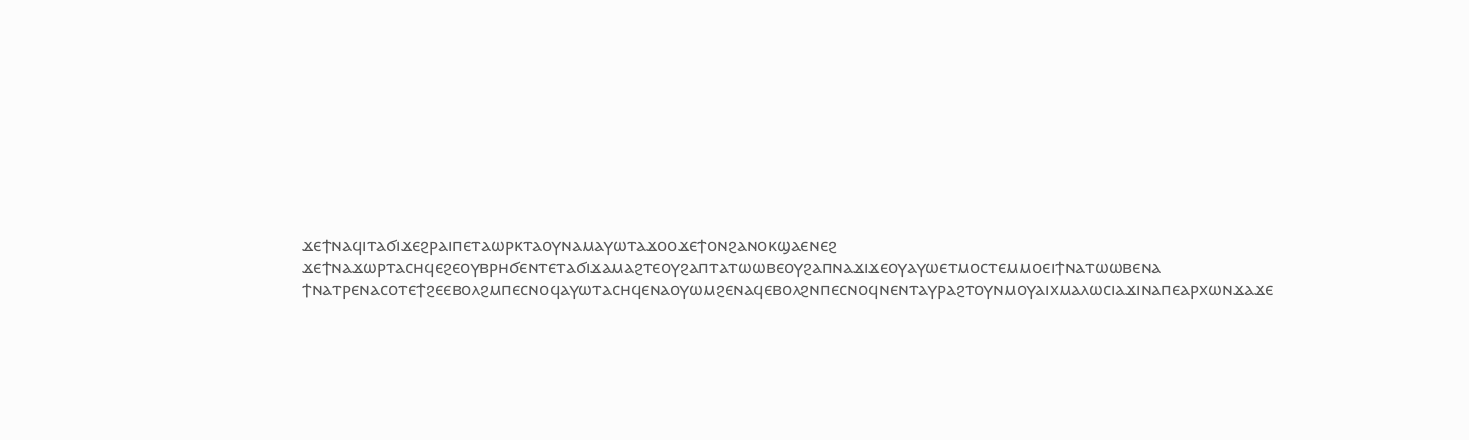ϫⲉϯⲛⲁϥⲓⲧⲁϭⲓϫⲉϩⲣⲁⲓⲡⲉⲧⲁⲱⲣⲕⲧⲁⲟⲩⲛⲁⲙⲁⲩⲱⲧⲁϫⲟⲟϫⲉϯⲟⲛϩⲁⲛⲟⲕϣⲁⲉⲛⲉϩ
ϫⲉϯⲛⲁϫⲱⲣⲧⲁⲥⲏϥⲉϩⲉⲟⲩⲃⲣⲏϭⲉⲛⲧⲉⲧⲁϭⲓϫⲁⲙⲁϩⲧⲉⲟⲩϩⲁⲡⲧⲁⲧⲱⲱⲃⲉⲟⲩϩⲁⲡⲛⲁϫⲓϫⲉⲟⲩⲁⲩⲱⲉⲧⲙⲟⲥⲧⲉⲙⲙⲟⲉⲓϯⲛⲁⲧⲱⲱⲃⲉⲛⲁ
ϯⲛⲁⲧⲣⲉⲛⲁⲥⲟⲧⲉϯϩⲉⲉⲃⲟⲗϩⲙⲡⲉⲥⲛⲟϥⲁⲩⲱⲧⲁⲥⲏϥⲉⲛⲁⲟⲩⲱⲙϩⲉⲛⲁϥⲉⲃⲟⲗϩⲛⲡⲉⲥⲛⲟϥⲛⲉⲛⲧⲁⲩⲣⲁϩⲧⲟⲩⲛⲙⲟⲩⲁⲓⲭⲙⲁⲗⲱⲥⲓⲁϫⲓⲛⲁⲡⲉⲁⲣⲭⲱⲛϫⲁϫⲉ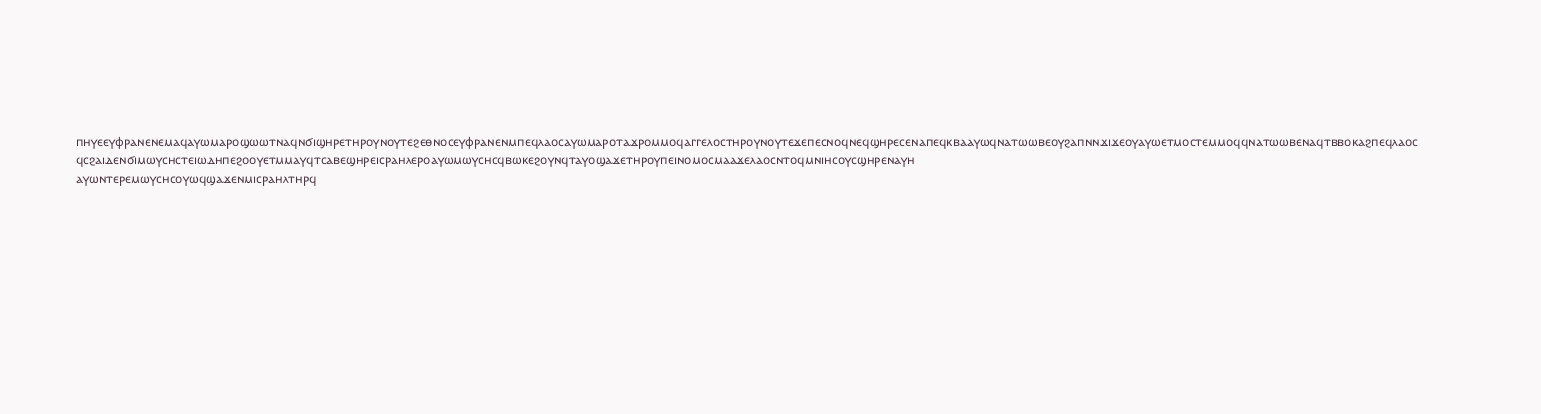ⲡⲏⲩⲉⲉⲩⲫⲣⲁⲛⲉⲛⲉⲙⲁϥⲁⲩⲱⲙⲁⲣⲟϣⲱⲱⲧⲛⲁϥⲛϭⲓϣⲏⲣⲉⲧⲏⲣⲟⲩⲛⲟⲩⲧⲉϩⲉⲑⲛⲟⲥⲉⲩⲫⲣⲁⲛⲉⲛⲙⲡⲉϥⲗⲁⲟⲥⲁⲩⲱⲙⲁⲣⲟⲧⲁϫⲣⲟⲙⲙⲟϥⲁⲅⲅⲉⲗⲟⲥⲧⲏⲣⲟⲩⲛⲟⲩⲧⲉϫⲉⲡⲉⲥⲛⲟϥⲛⲉϥϣⲏⲣⲉⲥⲉⲛⲁⲡⲉϥⲕⲃⲁⲁⲩⲱϥⲛⲁⲧⲱⲱⲃⲉⲟⲩϩⲁⲡⲛⲛϫⲓϫⲉⲟⲩⲁⲩⲱⲉⲧⲙⲟⲥⲧⲉⲙⲙⲟϥϥⲛⲁⲧⲱⲱⲃⲉⲛⲁϥⲧⲃⲃⲟⲕⲁϩⲡⲉϥⲗⲁⲟⲥ
ϥⲥϩⲁⲓⲇⲉⲛϭⲓⲙⲱⲩⲥⲏⲥⲧⲉⲓⲱⲇⲏⲡⲉϩⲟⲟⲩⲉⲧⲙⲙⲁⲩϥⲧⲥⲁⲃⲉϣⲏⲣⲉⲓⲥⲣⲁⲏⲗⲉⲣⲟⲁⲩⲱⲙⲱⲩⲥⲏⲥϥⲃⲱⲕⲉϩⲟⲩⲛϥⲧⲁⲩⲟϣⲁϫⲉⲧⲏⲣⲟⲩⲡⲉⲓⲛⲟⲙⲟⲥⲙⲁⲁϫⲉⲗⲁⲟⲥⲛⲧⲟϥⲙⲛⲓⲏⲥⲟⲩⲥϣⲏⲣⲉⲛⲁⲩⲏ
ⲁⲩⲱⲛⲧⲉⲣⲉⲙⲱⲩⲥⲏⲥⲟⲩⲱϥϣⲁϫⲉⲛⲙⲓⲥⲣⲁⲏⲗⲧⲏⲣϥ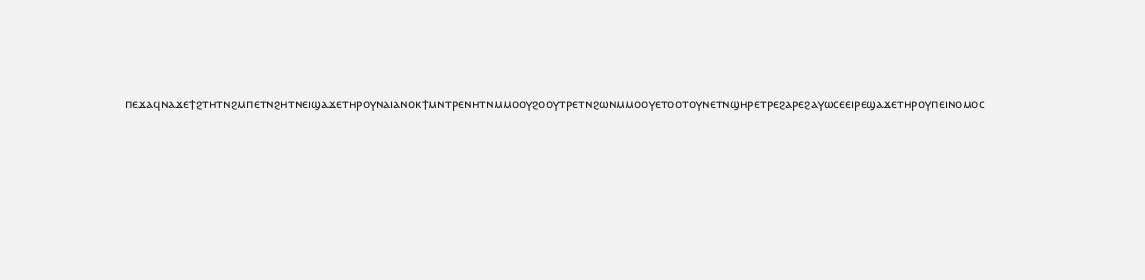ⲡⲉϫⲁϥⲛⲁϫⲉϯϩⲧⲏⲧⲛϩⲙⲡⲉⲧⲛϩⲏⲧⲛⲉⲓϣⲁϫⲉⲧⲏⲣⲟⲩⲛⲁⲓⲁⲛⲟⲕϯⲙⲛⲧⲣⲉⲛⲏⲧⲛⲙⲙⲟⲟⲩϩⲟⲟⲩⲧⲣⲉⲧⲛϩⲱⲛⲙⲙⲟⲟⲩⲉⲧⲟⲟⲧⲟⲩⲛⲉⲧⲛϣⲏⲣⲉⲧⲣⲉϩⲁⲣⲉϩⲁⲩⲱⲥⲉⲉⲓⲣⲉϣⲁϫⲉⲧⲏⲣⲟⲩⲡⲉⲓⲛⲟⲙⲟⲥ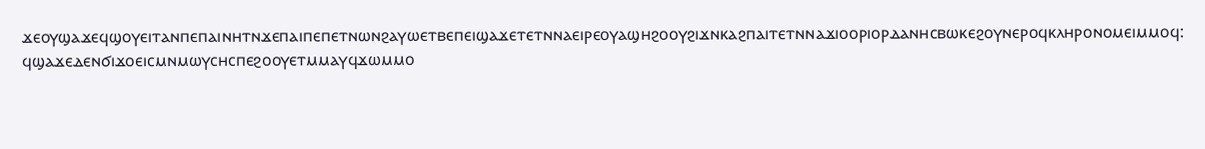ϫⲉⲟⲩϣⲁϫⲉϥϣⲟⲩⲉⲓⲧⲁⲛⲡⲉⲡⲁⲓⲛⲏⲧⲛϫⲉⲡⲁⲓⲡⲉⲡⲉⲧⲛⲱⲛϩⲁⲩⲱⲉⲧⲃⲉⲡⲉⲓϣⲁϫⲉⲧⲉⲧⲛⲛⲁⲉⲓⲣⲉⲟⲩⲁϣⲏϩⲟⲟⲩϩⲓϫⲛⲕⲁϩⲡⲁⲓⲧⲉⲧⲛⲛⲁϫⲓⲟⲟⲣⲓⲟⲣⲇⲁⲛⲏⲥⲃⲱⲕⲉϩⲟⲩⲛⲉⲣⲟϥⲕⲗⲏⲣⲟⲛⲟⲙⲉⲓⲙⲙⲟϥ:
ϥϣⲁϫⲉⲇⲉⲛϭⲓϫⲟⲉⲓⲥⲙⲛⲙⲱⲩⲥⲏⲥⲡⲉϩⲟⲟⲩⲉⲧⲙⲙⲁⲩϥϫⲱⲙⲙⲟ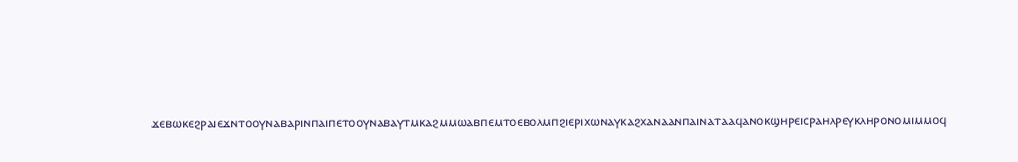ϫⲉⲃⲱⲕⲉϩⲣⲁⲓⲉϫⲛⲧⲟⲟⲩⲛⲁⲃⲁⲣⲓⲛⲡⲁⲓⲡⲉⲧⲟⲟⲩⲛⲁⲃⲁⲩⲧⲙⲕⲁϩⲙⲙⲱⲁⲃⲡⲉⲙⲧⲟⲉⲃⲟⲗⲙⲡϩⲓⲉⲣⲓⲭⲱⲛⲁⲩⲕⲁϩⲭⲁⲛⲁⲁⲛⲡⲁⲓⲛⲁⲧⲁⲁϥⲁⲛⲟⲕϣⲏⲣⲉⲓⲥⲣⲁⲏⲗⲣⲉⲩⲕⲗⲏⲣⲟⲛⲟⲙⲓⲙⲙⲟϥ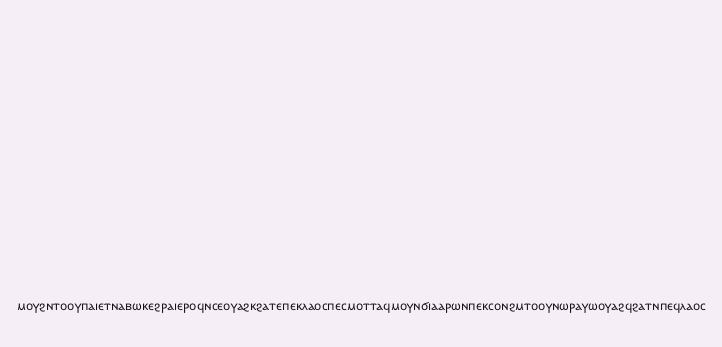ⲙⲟⲩϩⲛⲧⲟⲟⲩⲡⲁⲓⲉⲧⲛⲁⲃⲱⲕⲉϩⲣⲁⲓⲉⲣⲟϥⲛⲥⲉⲟⲩⲁϩⲕϩⲁⲧⲉⲡⲉⲕⲗⲁⲟⲥⲡⲉⲥⲙⲟⲧⲧⲁϥⲙⲟⲩⲛϭⲓⲁⲁⲣⲱⲛⲡⲉⲕⲥⲟⲛϩⲙⲧⲟⲟⲩⲛⲱⲣⲁⲩⲱⲟⲩⲁϩϥϩⲁⲧⲛⲡⲉϥⲗⲁⲟⲥ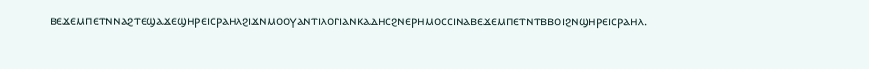ⲃⲉϫⲉⲙⲡⲉⲧⲛⲛⲁϩⲧⲉϣⲁϫⲉϣⲏⲣⲉⲓⲥⲣⲁⲏⲗϩⲓϫⲛⲙⲟⲟⲩⲁⲛⲧⲓⲗⲟⲅⲓⲁⲛⲕⲁⲇⲏⲥϩⲛⲉⲣⲏⲙⲟⲥⲥⲓⲛⲁⲃⲉϫⲉⲙⲡⲉⲧⲛⲧⲃⲃⲟⲓϩⲛϣⲏⲣⲉⲓⲥⲣⲁⲏⲗ.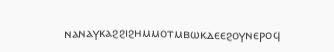ⲛⲁⲛⲁⲩⲕⲁϩϩⲓϩⲏⲙⲙⲟⲧⲙⲃⲱⲕⲇⲉⲉϩⲟⲩⲛⲉⲣⲟϥ